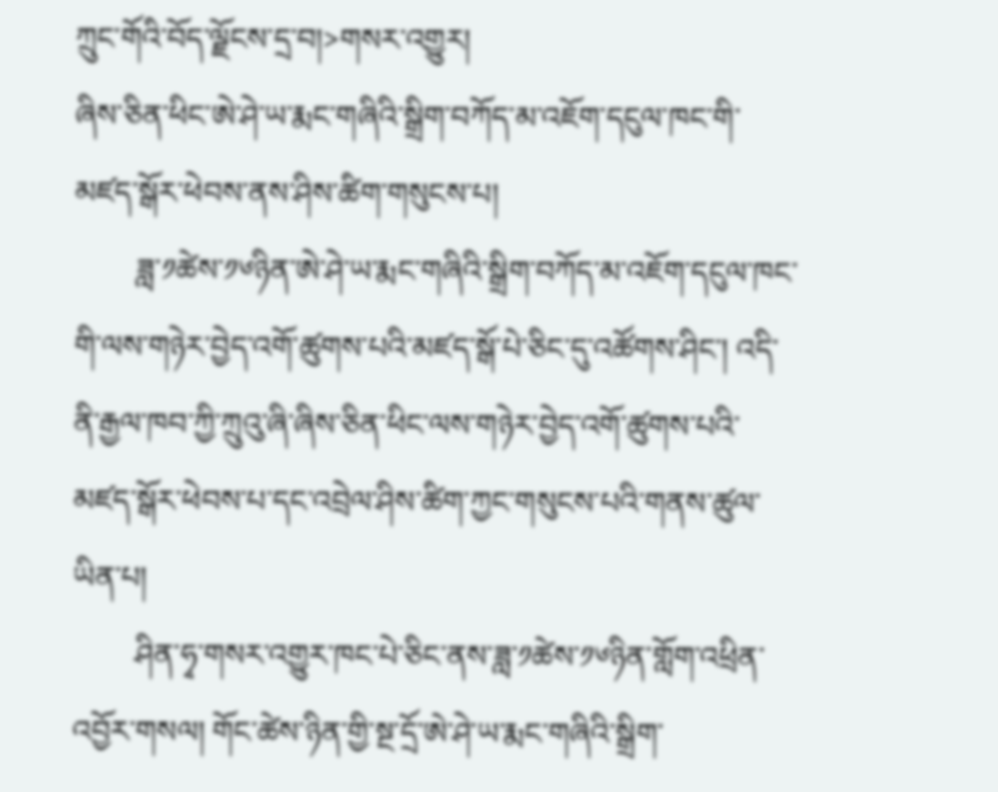ཀྲུང་གོའི་བོད་ལྗོངས་དྲ་བ།>གསར་འགྱུར།
ཞིས་ཅིན་ཕིང་ཨེ་ཤེ་ཡ་རྨང་གཞིའི་སྒྲིག་བཀོད་མ་འཇོག་དངུལ་ཁང་གི་མཛད་སྒོར་ཕེབས་ནས་ཤིས་ཚིག་གསུངས་པ།
        ཟླ་༡ཚེས་༡༦ཉིན་ཨེ་ཤེ་ཡ་རྨང་གཞིའི་སྒྲིག་བཀོད་མ་འཇོག་དངུལ་ཁང་གི་ལས་གཉེར་བྱེད་འགོ་ཚུགས་པའི་མཛད་སྒོ་པེ་ཅིང་དུ་འཚོགས་ཤིང་། འདི་ནི་རྒྱལ་ཁབ་ཀྱི་ཀྲུའུ་ཞི་ཞིས་ཅིན་ཕིང་ལས་གཉེར་བྱེད་འགོ་ཚུགས་པའི་མཛད་སྒོར་ཕེབས་པ་དང་འབྲེལ་ཤིས་ཚིག་ཀྱང་གསུངས་པའི་གནས་ཚུལ་ཡིན་པ།
        ཤིན་ཧྭ་གསར་འགྱུར་ཁང་པེ་ཅིང་ནས་ཟླ་༡ཚེས་༡༦ཉིན་གློག་འཕྲིན་འབྱོར་གསལ། གོང་ཚེས་ཉིན་གྱི་སྔ་དྲོ་ཨེ་ཤེ་ཡ་རྨང་གཞིའི་སྒྲིག་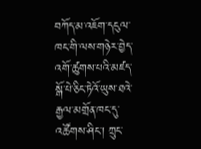བཀོད་མ་འཇོག་དངུལ་ཁང་གི་ལས་གཉེར་བྱེད་འགོ་ཚུགས་པའི་མཛད་སྒོ་པེ་ཅིང་ཏེའོ་ཡུས་ཐའེ་རྒྱལ་མགྲོན་ཁང་དུ་འཚོགས་ཤིང་། ཀྲུང་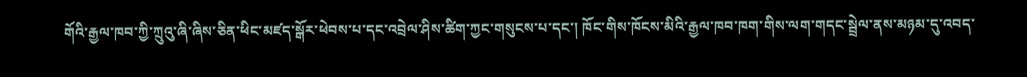གོའི་རྒྱལ་ཁབ་ཀྱི་ཀྲུའུ་ཞི་ཞིས་ཅིན་ཕིང་མཛད་སྒོར་ཕེབས་པ་དང་འབྲེལ་ཤིས་ཚིག་ཀྱང་གསུངས་པ་དང་། ཁོང་གིས་ཁོངས་མིའི་རྒྱལ་ཁབ་ཁག་གིས་ལག་གདང་སྦྲེལ་ནས་མཉམ་དུ་འབད་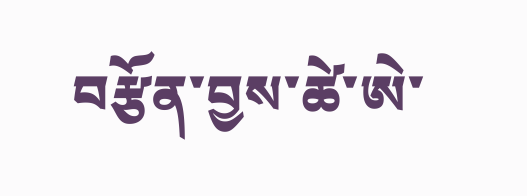བརྩོན་བྱས་ཚེ་ཨེ་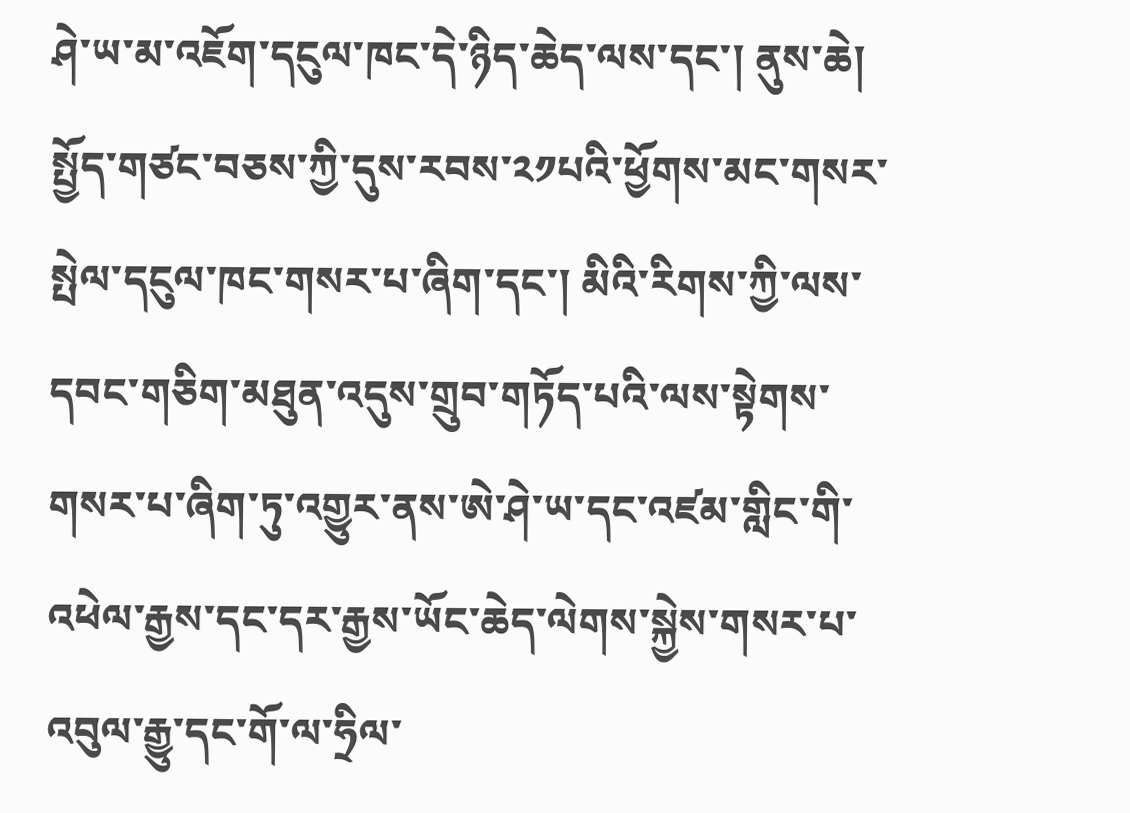ཤེ་ཡ་མ་འཇོག་དངུལ་ཁང་དེ་ཉིད་ཆེད་ལས་དང་། ནུས་ཆེ། སྤྱོད་གཙང་བཅས་ཀྱི་དུས་རབས་༢༡པའི་ཕྱོགས་མང་གསར་སྤེལ་དངུལ་ཁང་གསར་པ་ཞིག་དང་། མིའི་རིགས་ཀྱི་ལས་དབང་གཅིག་མཐུན་འདུས་གྲུབ་གཏོད་པའི་ལས་སྟེགས་གསར་པ་ཞིག་ཏུ་འགྱུར་ནས་ཨེ་ཤེ་ཡ་དང་འཛམ་གླིང་གི་འཕེལ་རྒྱས་དང་དར་རྒྱས་ཡོང་ཆེད་ལེགས་སྐྱེས་གསར་པ་འབུལ་རྒྱུ་དང་གོ་ལ་ཧྲིལ་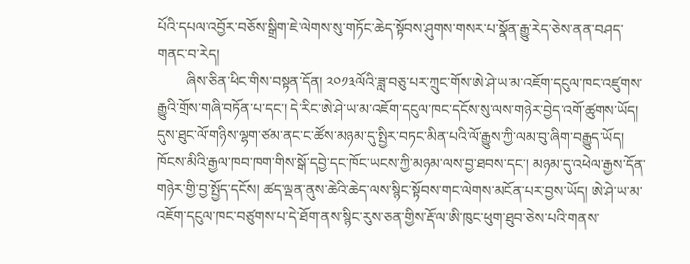པོའི་དཔལ་འབྱོར་བཅོས་སྒྲིག་ཇེ་ལེགས་སུ་གཏོང་ཆེད་སྟོབས་ཤུགས་གསར་པ་སྣོན་རྒྱུ་རེད་ཅེས་ནན་བཤད་གནང་བ་རེད།
        ཞིས་ཅིན་ཕིང་གིས་བསྟན་དོན། ༢༠༡༣ལོའི་ཟླ་བཅུ་པར་ཀྲུང་གོས་ཨེ་ཤེ་ཡ་མ་འཇོག་དངུལ་ཁང་འཛུགས་རྒྱུའི་གྲོས་གཞི་བཏོན་པ་དང་། དེ་རིང་ཨེ་ཤེ་ཡ་མ་འཇོག་དངུལ་ཁང་དངོས་སུ་ལས་གཉེར་བྱེད་འགོ་ཚུགས་ཡོད། དུས་ཐུང་ལོ་གཉིས་ལྷག་ཙམ་ནང་ང་ཚོས་མཉམ་དུ་སྤྱིར་བཏང་མིན་པའི་ལོ་རྒྱུས་ཀྱི་ལམ་བུ་ཞིག་བརྒྱུད་ཡོད། ཁོངས་མིའི་རྒྱལ་ཁབ་ཁག་གིས་སྒོ་དབྱེ་དང་ཁོང་ཡངས་ཀྱི་མཉམ་ལས་བྱ་ཐབས་དང་། མཉམ་དུ་འཕེལ་རྒྱས་དོན་གཉེར་གྱི་བྱ་སྤྱོད་དངོས། ཚད་ལྡན་ནུས་ཆེའི་ཆེད་ལས་སྙིང་སྟོབས་གང་ལེགས་མངོན་པར་བྱས་ཡོད། ཨེ་ཤེ་ཡ་མ་འཇོག་དངུལ་ཁང་བཙུགས་པ་དེ་ཐོག་ནས་སྙིང་རུས་ཅན་གྱིས་རྡོ་ལ་ཨི་ཁུང་ཕུག་ཐུབ་ཅེས་པའི་གནས་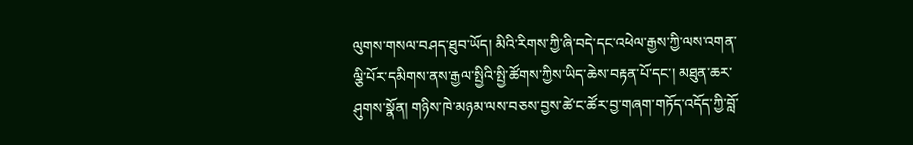ལུགས་གསལ་བཤད་ཐུབ་ཡོད། མིའི་རིགས་ཀྱི་ཞི་བདེ་དང་འཕེལ་རྒྱས་ཀྱི་ལས་འགན་ལྕི་པོར་དམིགས་ནས་རྒྱལ་སྤྱིའི་སྤྱི་ཚོགས་ཀྱིས་ཡིད་ཆེས་བརྟན་པོ་དང་། མཐུན་ཆར་ཤུགས་སྣོན། གཉིས་ཁེ་མཉམ་ལས་བཅས་བྱས་ཚེ་ང་ཚོར་བྱ་གཞག་གཏོད་འདོད་ཀྱི་བློ་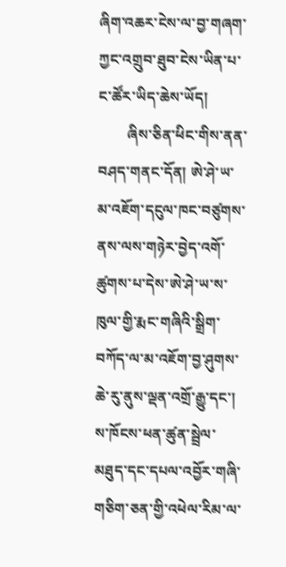ཞིག་འཆར་ངེས་ལ་བྱ་གཞག་ཀྱང་འགྲུབ་ཐུབ་ངེས་ཡིན་པ་ང་ཚོར་ཡིད་ཆེས་ཡོད།
        ཞིས་ཅིན་ཕིང་གིས་ནན་བཤད་གནང་དོན། ཨེ་ཤེ་ཡ་མ་འཇོག་དངུལ་ཁང་བཙུགས་ནས་ལས་གཉེར་བྱེད་འགོ་ཚུགས་པ་དེས་ཨེ་ཤེ་ཡ་ས་ཁུལ་གྱི་རྨང་གཞིའི་སྒྲིག་བཀོད་ལ་མ་འཇོག་བྱ་ཤུགས་ཆེ་རུ་ནུས་ལྡན་འགྲོ་རྒྱུ་དང་། ས་ཁོངས་ཕན་ཚུན་སྦྲེལ་མཐུད་དང་དཔལ་འབྱོར་གཞི་གཅིག་ཅན་གྱི་འཕེལ་རིམ་ལ་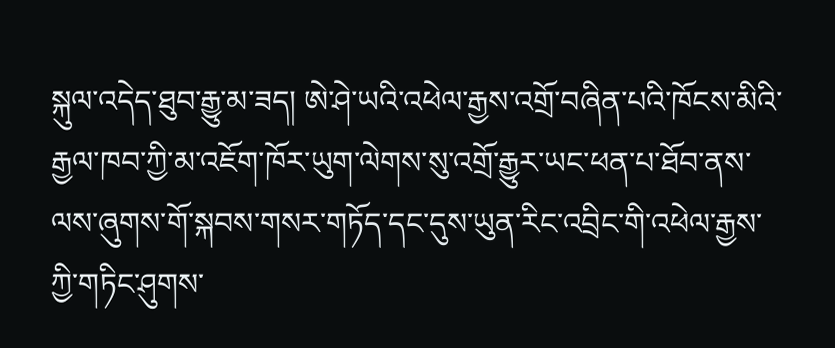སྐུལ་འདེད་ཐུབ་རྒྱུ་མ་ཟད། ཨེ་ཤེ་ཡའི་འཕེལ་རྒྱས་འགྲོ་བཞིན་པའི་ཁོངས་མིའི་རྒྱལ་ཁབ་ཀྱི་མ་འཇོག་ཁོར་ཡུག་ལེགས་སུ་འགྲོ་རྒྱུར་ཡང་ཕན་པ་ཐོབ་ནས་ལས་ཞུགས་གོ་སྐབས་གསར་གཏོད་དང་དུས་ཡུན་རིང་འབྲིང་གི་འཕེལ་རྒྱས་ཀྱི་གཏིང་ཤུགས་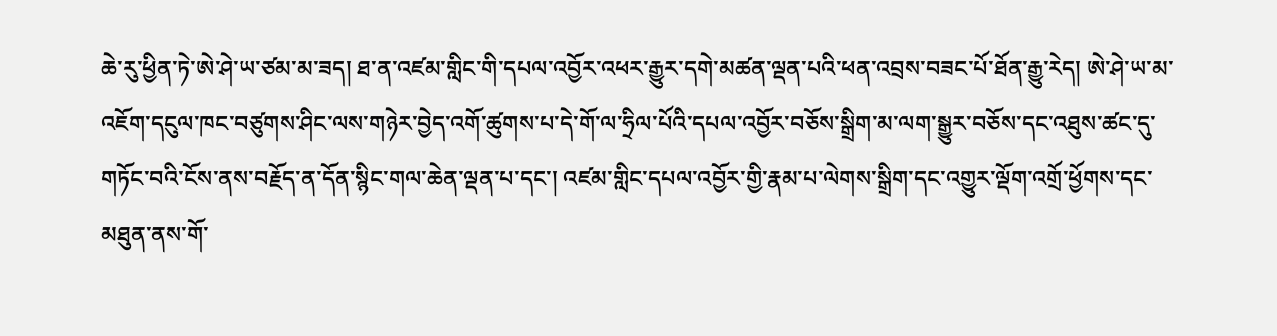ཆེ་རུ་ཕྱིན་ཏེ་ཨེ་ཤེ་ཡ་ཙམ་མ་ཟད། ཐ་ན་འཛམ་གླིང་གི་དཔལ་འབྱོར་འཕར་རྒྱུར་དགེ་མཚན་ལྡན་པའི་ཕན་འབྲས་བཟང་པོ་ཐོན་རྒྱུ་རེད། ཨེ་ཤེ་ཡ་མ་འཇོག་དངུལ་ཁང་བཙུགས་ཤིང་ལས་གཉེར་བྱེད་འགོ་ཚུགས་པ་དེ་གོ་ལ་ཧྲིལ་པོའི་དཔལ་འབྱོར་བཅོས་སྒྲིག་མ་ལག་སྒྱུར་བཅོས་དང་འཐུས་ཚང་དུ་གཏོང་བའི་ངོས་ནས་བརྗོད་ན་དོན་སྙིང་གལ་ཆེན་ལྡན་པ་དང་། འཛམ་གླིང་དཔལ་འབྱོར་གྱི་རྣམ་པ་ལེགས་སྒྲིག་དང་འགྱུར་ལྡོག་འགྲོ་ཕྱོགས་དང་མཐུན་ནས་གོ་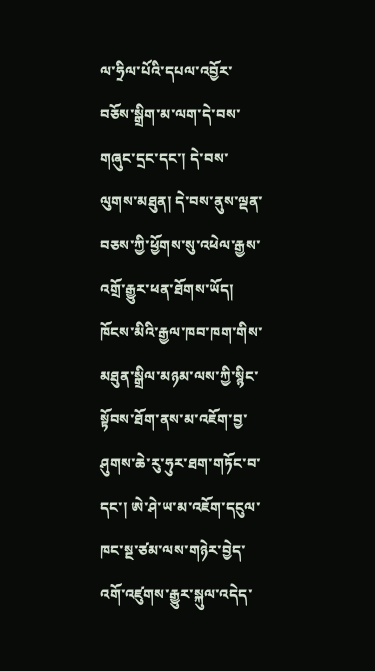ལ་ཧྲིལ་པོའི་དཔལ་འབྱོར་བཅོས་སྒྲིག་མ་ལག་དེ་བས་གཞུང་དྲང་དང་། དེ་བས་ལུགས་མཐུན། དེ་བས་ནུས་ལྡན་བཅས་ཀྱི་ཕྱོགས་སུ་འཕེལ་རྒྱས་འགྲོ་རྒྱུར་ཕན་ཐོགས་ཡོད། ཁོངས་མིའི་རྒྱལ་ཁབ་ཁག་གིས་མཐུན་སྒྲིལ་མཉམ་ལས་ཀྱི་སྙིང་སྟོབས་ཐོག་ནས་མ་འཇོག་བྱ་ཤུགས་ཆེ་རུ་ཧུར་ཐག་གཏོང་བ་དང་། ཨེ་ཤེ་ཡ་མ་འཇོག་དངུལ་ཁང་སྔ་ཙམ་ལས་གཉེར་བྱེད་འགོ་འཛུགས་རྒྱུར་སྐུལ་འདེད་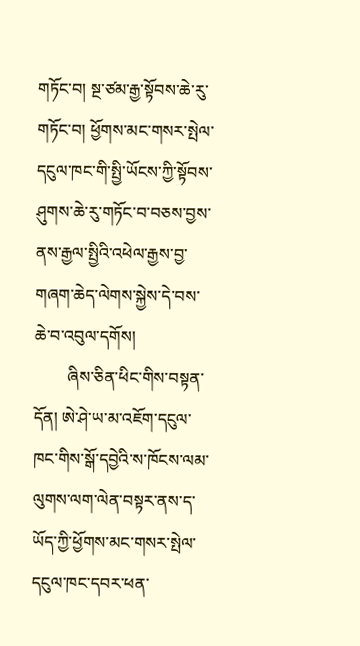གཏོང་བ། སྔ་ཙམ་རྒྱ་སྟོབས་ཆེ་རུ་གཏོང་བ། ཕྱོགས་མང་གསར་སྤེལ་དངུལ་ཁང་གི་སྤྱི་ཡོངས་ཀྱི་སྟོབས་ཤུགས་ཆེ་རུ་གཏོང་བ་བཅས་བྱས་ནས་རྒྱལ་སྤྱིའི་འཕེལ་རྒྱས་བྱ་གཞག་ཆེད་ལེགས་སྐྱེས་དེ་བས་ཆེ་བ་འབུལ་དགོས།
        ཞིས་ཅིན་ཕིང་གིས་བསྟན་དོན། ཨེ་ཤེ་ཡ་མ་འཇོག་དངུལ་ཁང་གིས་སྒོ་དབྱེའི་ས་ཁོངས་ལམ་ལུགས་ལག་ལེན་བསྟར་ནས་ད་ཡོད་ཀྱི་ཕྱོགས་མང་གསར་སྤེལ་དངུལ་ཁང་དབར་ཕན་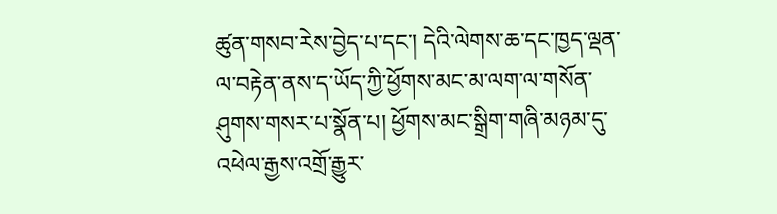ཚུན་གསབ་རེས་བྱེད་པ་དང་། དེའི་ལེགས་ཆ་དང་ཁྱད་ལྡན་ལ་བརྟེན་ནས་ད་ཡོད་ཀྱི་ཕྱོགས་མང་མ་ལག་ལ་གསོན་ཤུགས་གསར་པ་སྣོན་པ། ཕྱོགས་མང་སྒྲིག་གཞི་མཉམ་དུ་འཕེལ་རྒྱས་འགྲོ་རྒྱུར་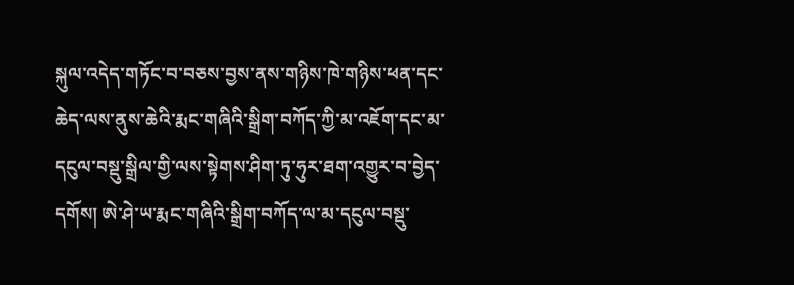སྐུལ་འདེད་གཏོང་བ་བཅས་བྱས་ནས་གཉིས་ཁེ་གཉིས་ཕན་དང་ཆེད་ལས་ནུས་ཆེའི་རྨང་གཞིའི་སྒྲིག་བཀོད་ཀྱི་མ་འཇོག་དང་མ་དངུལ་བསྡུ་སྒྲིལ་གྱི་ལས་སྟེགས་ཤིག་ཏུ་ཧུར་ཐག་འགྱུར་བ་བྱེད་དགོས། ཨེ་ཤེ་ཡ་རྨང་གཞིའི་སྒྲིག་བཀོད་ལ་མ་དངུལ་བསྡུ་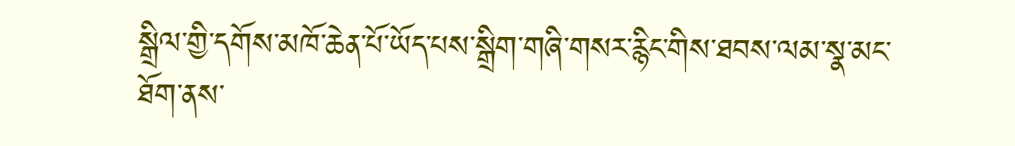སྒྲིལ་གྱི་དགོས་མཁོ་ཆེན་པོ་ཡོད་པས་སྒྲིག་གཞི་གསར་རྙིང་གིས་ཐབས་ལམ་སྣ་མང་ཐོག་ནས་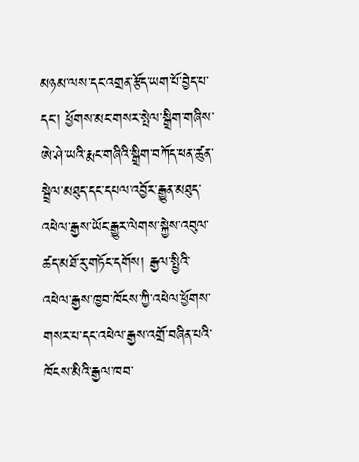མཉམ་ལས་དང་འགྲན་རྩོད་ཡག་པོ་བྱེད་པ་དང་། ཕྱོགས་མང་གསར་སྤེལ་སྒྲིག་གཞིས་ཨེ་ཤེ་ཡའི་རྨང་གཞིའི་སྒྲིག་བཀོད་ཕན་ཚུན་སྦྲེལ་མཐུད་དང་དཔལ་འབྱོར་རྒྱུན་མཐུད་འཕེལ་རྒྱས་ཡོང་རྒྱུར་ལེགས་སྐྱེས་འབུལ་ཚད་མཐོ་རུ་གཏོང་དགོས། རྒྱལ་སྤྱིའི་འཕེལ་རྒྱས་ཁྱབ་ཁོངས་ཀྱི་འཕེལ་ཕྱོགས་གསར་པ་དང་འཕེལ་རྒྱས་འགྲོ་བཞིན་པའི་ཁོངས་མིའི་རྒྱལ་ཁབ་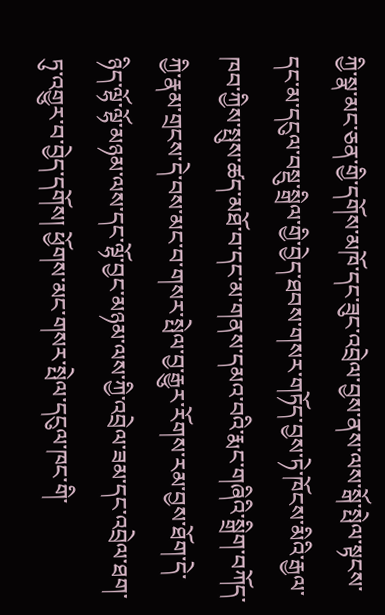ཀྱི་སྣ་མང་ཅན་གྱི་དགོས་མཁོ་དང་ཟུང་འབྲེལ་བྱས་ནས་ལས་སྒོ་སྤེལ་སྟངས་དང་མ་དངུལ་བསྡུ་སྒྲིལ་གྱི་བྱེད་ཐབས་གསར་གཏོད་བྱས་ཏེ་ཁོངས་མིའི་རྒྱལ་ཁབ་ཀྱིས་སྤུས་ཚད་མཐོ་བ་དང་མ་གནས་དམའ་བའི་རྨང་གཞིའི་སྒྲིག་བཀོད་ཀྱི་རྣམ་གྲངས་དེ་བས་མང་བ་གསར་སྤེལ་བྱ་རྒྱུར་རོགས་རམ་བྱས་ཐོག་དེ་ཉིད་ལྷོ་ལྷོ་མཉམ་ལས་དང་ལྷོ་བྱང་མཉམ་ལས་ཀྱི་འབྲེལ་ཟམ་དང་འབྲེལ་ཐག་ཏུ་འགྱུར་བ་བྱེད་དགོས། ཕྱོགས་མང་གསར་སྤེལ་དངུལ་ཁང་གི་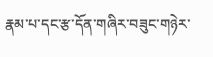རྣམ་པ་དང་རྩ་དོན་གཞིར་བཟུང་གཉེར་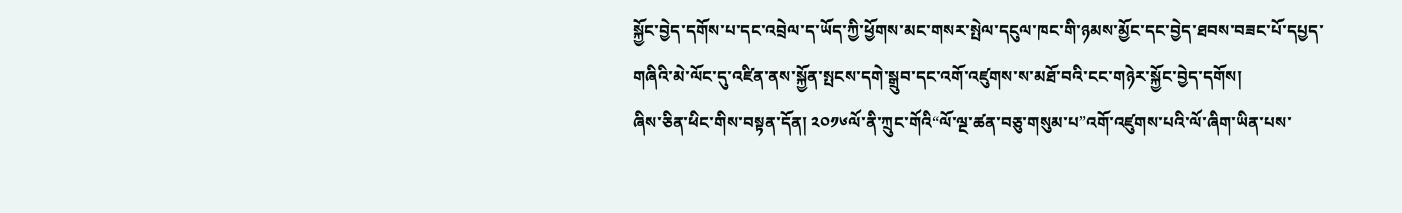སྐྱོང་བྱེད་དགོས་པ་དང་འབྲེལ་ད་ཡོད་ཀྱི་ཕྱོགས་མང་གསར་སྤེལ་དངུལ་ཁང་གི་ཉམས་མྱོང་དང་བྱེད་ཐབས་བཟང་པོ་དཔྱད་གཞིའི་མེ་ལོང་དུ་འཛིན་ནས་སྐྱོན་སྤངས་དགེ་སྒྲུབ་དང་འགོ་འཛུགས་ས་མཐོ་བའི་ངང་གཉེར་སྐྱོང་བྱེད་དགོས།
ཞིས་ཅིན་ཕིང་གིས་བསྟན་དོན། ༢༠༡༦ལོ་ནི་ཀྲུང་གོའི“ལོ་ལྔ་ཚན་བཅུ་གསུམ་པ”འགོ་འཛུགས་པའི་ལོ་ཞིག་ཡིན་པས་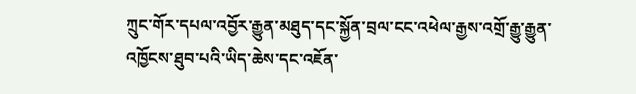ཀྲུང་གོར་དཔལ་འབྱོར་རྒྱུན་མཐུད་དང་སྐྱོན་བྲལ་ངང་འཕེལ་རྒྱས་འགྲོ་རྒྱུ་རྒྱུན་འཁྱོངས་ཐུབ་པའི་ཡིད་ཆེས་དང་འཇོན་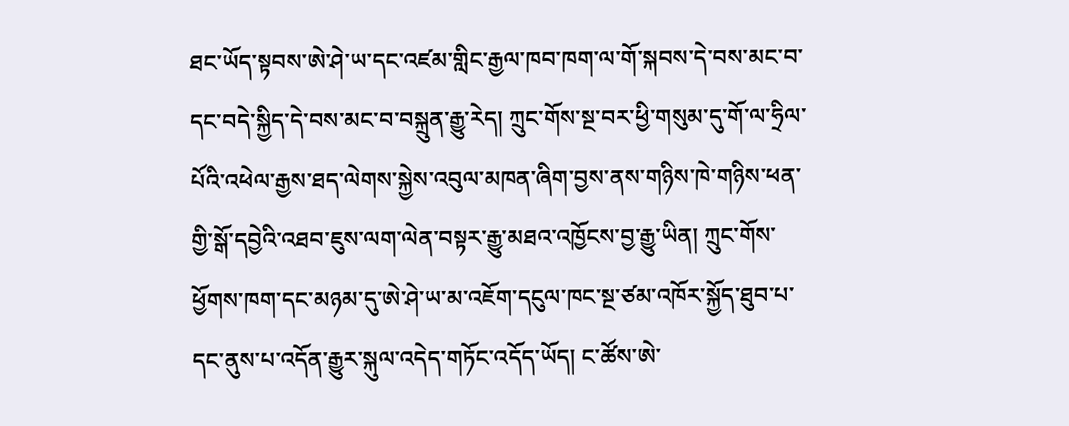ཐང་ཡོད་སྟབས་ཨེ་ཤེ་ཡ་དང་འཛམ་གླིང་རྒྱལ་ཁབ་ཁག་ལ་གོ་སྐབས་དེ་བས་མང་བ་དང་བདེ་སྐྱིད་དེ་བས་མང་བ་བསྐྲུན་རྒྱུ་རེད། ཀྲུང་གོས་སྔ་བར་ཕྱི་གསུམ་དུ་གོ་ལ་ཧྲིལ་པོའི་འཕེལ་རྒྱས་ཐད་ལེགས་སྐྱེས་འབུལ་མཁན་ཞིག་བྱས་ནས་གཉིས་ཁེ་གཉིས་ཕན་གྱི་སྒོ་དབྱེའི་འཐབ་ཇུས་ལག་ལེན་བསྟར་རྒྱུ་མཐའ་འཁྱོངས་བྱ་རྒྱུ་ཡིན། ཀྲུང་གོས་ཕྱོགས་ཁག་དང་མཉམ་དུ་ཨེ་ཤེ་ཡ་མ་འཇོག་དངུལ་ཁང་སྔ་ཙམ་འཁོར་སྐྱོད་ཐུབ་པ་དང་ནུས་པ་འདོན་རྒྱུར་སྐུལ་འདེད་གཏོང་འདོད་ཡོད། ང་ཚོས་ཨེ་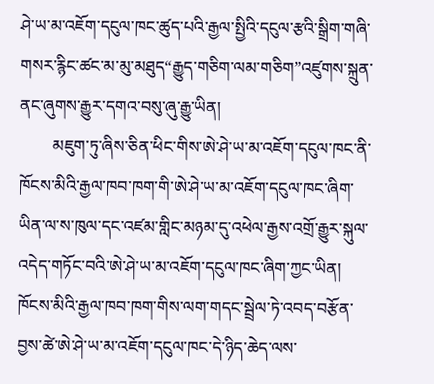ཤེ་ཡ་མ་འཇོག་དངུལ་ཁང་ཚུད་པའི་རྒྱལ་སྤྱིའི་དངུལ་རྩའི་སྒྲིག་གཞི་གསར་རྙིང་ཚང་མ་མུ་མཐུད“རྒྱུད་གཅིག་ལམ་གཅིག”འཛུགས་སྐྲུན་ནང་ཞུགས་རྒྱུར་དགའ་བསུ་ཞུ་རྒྱུ་ཡིན།
        མཇུག་ཏུ་ཞིས་ཅིན་ཕིང་གིས་ཨེ་ཤེ་ཡ་མ་འཇོག་དངུལ་ཁང་ནི་ཁོངས་མིའི་རྒྱལ་ཁབ་ཁག་གི་ཨེ་ཤེ་ཡ་མ་འཇོག་དངུལ་ཁང་ཞིག་ཡིན་ལ་ས་ཁུལ་དང་འཛམ་གླིང་མཉམ་དུ་འཕེལ་རྒྱས་འགྲོ་རྒྱུར་སྐུལ་འདེད་གཏོང་བའི་ཨེ་ཤེ་ཡ་མ་འཇོག་དངུལ་ཁང་ཞིག་ཀྱང་ཡིན། ཁོངས་མིའི་རྒྱལ་ཁབ་ཁག་གིས་ལག་གདང་སྦྲེལ་ཏེ་འབད་བརྩོན་བྱས་ཚེ་ཨེ་ཤེ་ཡ་མ་འཇོག་དངུལ་ཁང་དེ་ཉིད་ཆེད་ལས་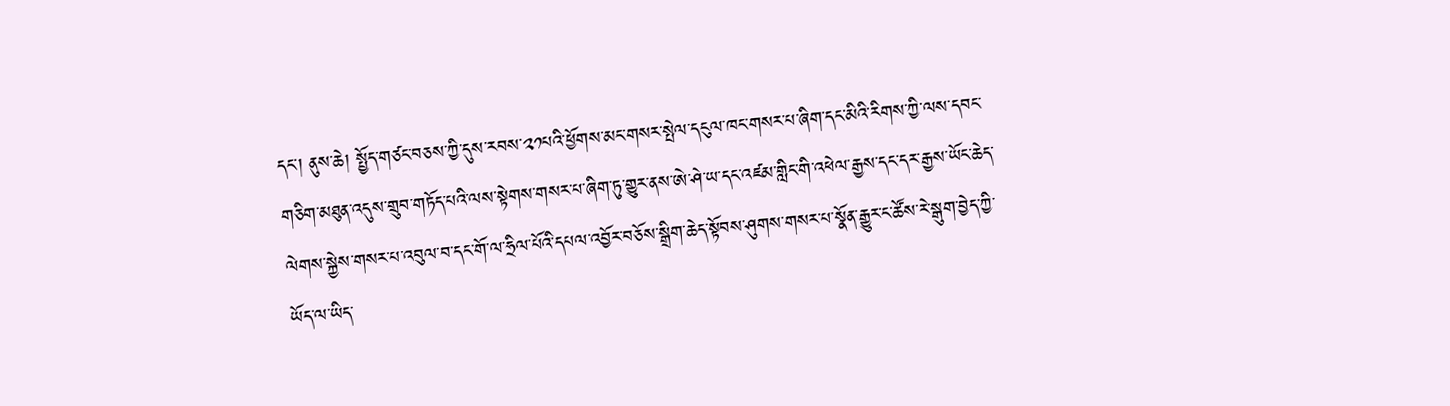དང་། ནུས་ཆེ། སྤྱོད་གཙང་བཅས་ཀྱི་དུས་རབས་༢༡པའི་ཕྱོགས་མང་གསར་སྤེལ་དངུལ་ཁང་གསར་པ་ཞིག་དང་མིའི་རིགས་ཀྱི་ལས་དབང་གཅིག་མཐུན་འདུས་གྲུབ་གཏོད་པའི་ལས་སྟེགས་གསར་པ་ཞིག་ཏུ་གྱུར་ནས་ཨེ་ཤེ་ཡ་དང་འཛམ་གླིང་གི་འཕེལ་རྒྱས་དང་དར་རྒྱས་ཡོང་ཆེད་ལེགས་སྐྱེས་གསར་པ་འབུལ་བ་དང་གོ་ལ་ཧྲིལ་པོའི་དཔལ་འབྱོར་བཅོས་སྒྲིག་ཆེད་སྟོབས་ཤུགས་གསར་པ་སྣོན་རྒྱུར་ང་ཚོས་རེ་སྒུག་བྱེད་ཀྱི་ཡོད་ལ་ཡིད་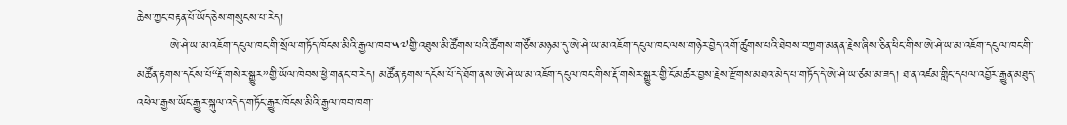ཆེས་ཀྱང་བརྟན་པོ་ཡོད་ཅེས་གསུངས་པ་རེད།
        ཨེ་ཤེ་ཡ་མ་འཇོག་དངུལ་ཁང་གི་སྲོལ་གཏོད་ཁོངས་མིའི་རྒྱལ་ཁབ་༥༧གྱི་འཐུས་མི་ཚོགས་པའི་ཚོགས་གཙོས་མཉམ་དུ་ཨེ་ཤེ་ཡ་མ་འཇོག་དངུལ་ཁང་ལས་གཉེར་བྱེད་འགོ་ཚུགས་པའི་ཐེབས་བཀྱག་མནན་རྗེས་ཞིས་ཅིན་ཕིང་གིས་ཨེ་ཤེ་ཡ་མ་འཇོག་དངུལ་ཁང་གི་མཚོན་རྟགས་དངོས་པོ“རྡོ་གསེར་སྒྱུར”གྱི་ཡོལ་ཁེབས་ཕྱེ་གནང་བ་རེད། མཚོན་རྟགས་དངོས་པོ་དེ་ཐོག་ནས་ཨེ་ཤེ་ཡ་མ་འཇོག་དངུལ་ཁང་གིས་རྡོ་གསེར་སྒྱུར་གྱི་ངོ་མཚར་བྱས་རྗེས་རྫོགས་མཐའ་མེད་པ་གཏོད་དེ་ཨེ་ཤེ་ཡ་ཙམ་མ་ཟད། ཐ་ན་འཛམ་གླིང་དཔལ་འབྱོར་རྒྱུན་མཐུད་འཕེལ་རྒྱས་ཡོང་རྒྱུར་སྐུལ་འདེད་གཏོང་རྒྱུར་ཁོངས་མིའི་རྒྱལ་ཁབ་ཁག་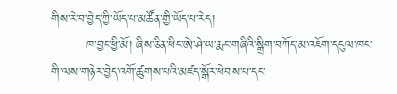གིས་རེ་བ་བྱེད་ཀྱི་ཡོད་པ་མཚོན་གྱི་ཡོད་པ་རེད།
        ཁ་བྱང་ཕྱི་མོ། ཞིས་ཅིན་ཕིང་ཨེ་ཤེ་ཡ་རྨང་གཞིའི་སྒྲིག་བཀོད་མ་འཇོག་དངུལ་ཁང་གི་ལས་གཉེར་བྱེད་འགོ་ཚུགས་པའི་མཛད་སྒོར་ཕེབས་པ་དང་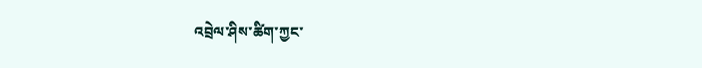འབྲེལ་ཤིས་ཚིག་ཀྱང་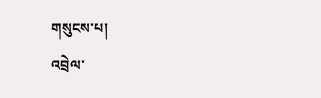གསུངས་པ།
འབྲེལ་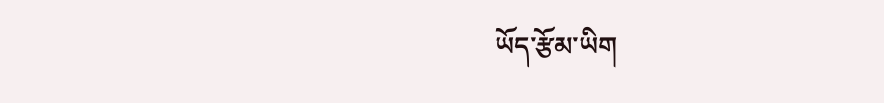ཡོད་རྩོམ་ཡིག